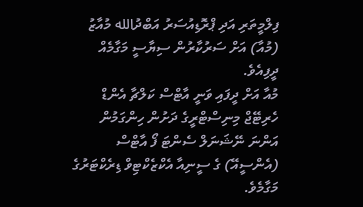ފިލްމީތަރި އަދި ޕްރޮޑިއުސަރު އަބްދުالله މުއާޒު (މުއާ) އަށް ސަރުކާރުން ސިޔާސީ މަގާމެއް ދީފިއެވެ.
މުއާ އަށް ދީފައި ވަނީ އާޓްސް ކަލްޗާ އެންޑް ހެރިޓޭޖް މިނިސްޓްރީގެ ދަށުން ހިންގަމުން އަންނަ ނޭޝަނަލް ސެންޓަ ފޯ އާޓްސް (އެންސީއޭ) ގެ ސީނިއާ އެކްޒެކްޓިވް ޑިރެކްޓަރުގެ މަގާމެވެ.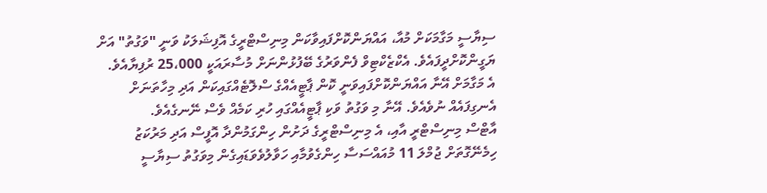ސިޔާސީ މަގާމަކަށް މުއާ، އައްޔަންކޮށްފައިވާކަން މިނިސްޓްރީގެ އޮފިޝަލަކު ވަނީ "ވަގުތު" އަށް ޔަގީންކޮށްދީފައެވެ. އެކްޒެކްޓިވް ފެންވަރުގެ ބޭފުޅުންނަށް މުސާރައަކީ 25،000 ރުފިޔާއެވެ.
އެ މަގާމަށް އޭނާ އައްޔަންކޮށްފައިވަނީ ކޮން ޕާޓީއެއްގެ ސްލޮޓެއްގައިކަން އަދި މިހާތަނަށް އެނގިފައެއް ނުވެއެވެ. އޭނާ މި ވަގުތު ވަކި ޕާޓީއެއްގައި ހުރި ކަމެއް ވެސް ނޭނގެއެވެ.
އާޓްސް މިނިސްޓްރީ އާއި، އެ މިނިސްޓްރީގެ ދަށުން ހިންގަމުންދާ އޮފީސް އަދި މަރުކަޒު ހިމެނޭގޮތަށް ޖުމްލަ 11 މުއައްސަސާ ހިންގެވުމާއި ހަވާލުވެވަޑައިގެން މިވަގުތު ސިޔާސީ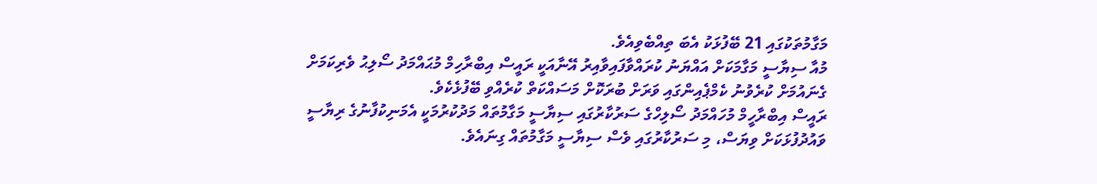މަގާމުތަކުގައި 21 ބޭފުޅަކު އެބަ ތިއްބެވިއެވެ.
މުއާ ސިޔާސީ މަގާމަކަށް އައްޔަނު ކުރައްވާފައިވާއިރު އޭނާއަކީ ރައީސް އިބްރާހިމް މުޙައްމަދު ސޯލިޙު ވެރިކަމަށް ގެނައުމަށް ކުރެވުނު ކެމްޕެއިންގައި ވަރަށް ބުރަކޮށް މަސައްކަތް ކުރެއްވި ބޭފުޅެކެވެ.
ރައީސް އިބްރާހީމް މުހައްމަދު ސޯލިހްގެ ސަރުކާރުގައި ސިޔާސީ މަގާމުތައް މަދުކުރުމަކީ އެމަނިކުފާނުގެ ރިޔާސީ ވައުދުފުޅަކަށް ވިޔަސް، މި ސަރުކާރުގައި ވެސް ސިޔާސީ މަގާމުތައް ގިނައެވެ.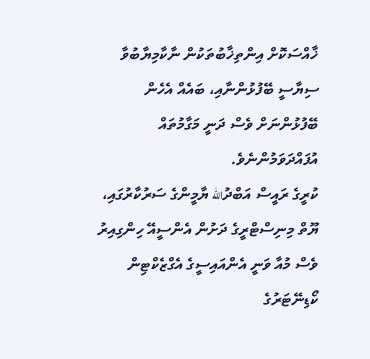ޚާއްސަކޮށް އިންތިޚާބުތަކުން ނާކާމިޔާބުވާ ސިޔާސީ ބޭފުޅުންނާއި، ބައެއް އެހެން ބޭފުޅުންނަށް ވެސް ދަނީ މަގާމުތައް އުފައްދަވަމުންނެވެ.
ކުރީގެ ރައީސް އަބްދުالله ޔާމީންގެ ސަރުކާރުގައި، ޔޫތް މިނިސްޓްރީގެ ދަށުން އެންސީއޭ ހިންގިއިރު ވެސް މުއާ ވަނީ އެންއައިސީގެ އެގްޒެކްޓިން ކޯޑިނޭޓަރުގެ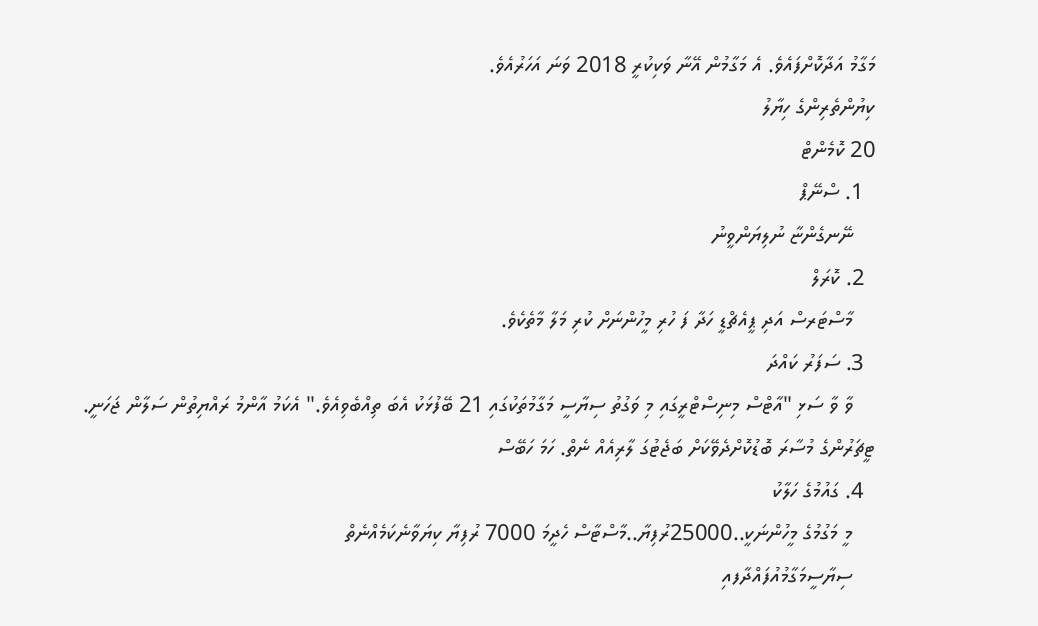މަގާމު އަދާކޮށްފައެވެ. އެ މަގާމުން އޭނާ ވަކިކުރީ 2018 ވަނަ އަހަރުއެވެ.
ކިޔުންތެރިންގެ ހިޔާލު
20 ކޮމެންޓް
  1. ސްނޭޕް
    ނޭނގެންޏާ ނުލިޔަންވީނު
  2. ކޮރަލް
    މާސްޓަރސް އަދި ޕީއެޗްޑީ ހަދާ ފަ ހުރި މީހުންނަށް ކުރި މަލާ މާތެކެވެ.
  3. ސަފަރު ކައްދަ
    ވާ ވާ ސަޅި "އާޓްސް މިނިސްޓްރީގައި މި ވަގުތު ސިޔާސީ މަގާމުތަކުގައި 21 ބޭފުޅަކު އެބަ ތިއްބެވިއެވެ." އެކަމު އާންމު ރައްޔިތުން ސަލާން ޖަހަނީ. ޓީޗަރުންގެ މުސާރަ ބޮޑުކޮށްދެވޭކަށް ބަޖެޓުގަ ލާރިއެއް ނެތް. ހަމަ ހަބޭސް
  4. ގައުމުގެ ހަލާކު
    މީ މަގުމުގެ މީހުންނަކީ..25000ރުފިޔާ..މާސްޓާސް ހެދީމަ 7000 ރުފިޔާ ކިޔަވާނެކަމެއްނެތް
    ސިޔާސީމަގާމުއުފައްދާފއި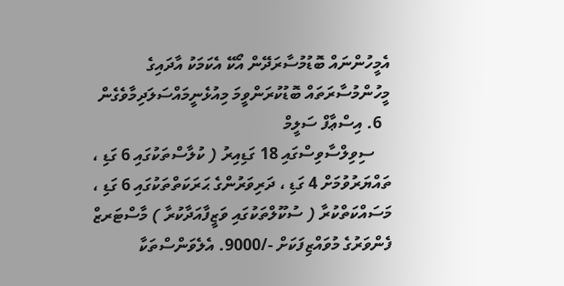އެމީހުންނައް ބޮޑުމުސާރަދޭން އޯކޭ އެކަމަކު އާދައިގެ މީހުންމުސާރަތައް ބޮޑުކުރަންވީމަ މިއުޅެނީމައްސަލަދިމާވެގެން
  6. އިސްޢާފް ސަލީމް
    ސިވިލްސާވިސްގައި 18 ގަޑިއިރު ( ކުލާސްތަކުގައި 6 ގަޑި ، ތައްޔަރުވުމަށް 4 ގަޑި ، ދަރިވަރުންގެ ޙަރަކަތްތަކުގައި 6 ގަޑި ، މަސައްކަތްކުރާ ( ސުކޫލްތަކުގައި ވަޒީފާއަދާކުރާ ) މާސްޓަރޒް ފެންވަރުގެ މުވައްޒިފަކަށް -/9000. އެލެވަންސްތަކާ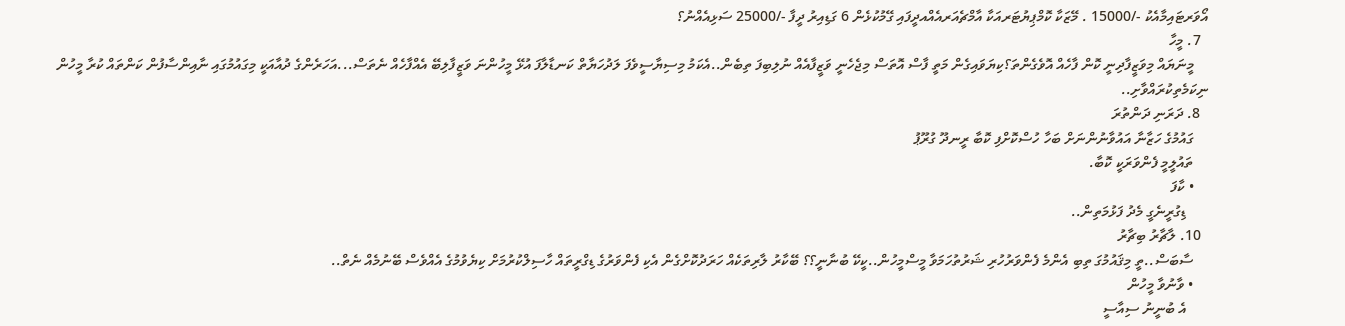އޯވަރޓައިމާއެކު -/15000 . މޭޒަކާ ކޮމްޕިޔުޓަރއަކާ އާމްޗެއަރއެއްއދީފައި ގޭމުކުޅެން 6 ގަޑިއިރު ދީފާ -/25000 ސަޅިއެއްނު؟
  7. މީހާ
    މީނަޔައް މިވަޒީފާދިނީ ކޮން ފާހެއް އޮވެގެންތަ؟ކިޔަވައިގެން މަތީ ފާސް އޮތަސް މިޖެހެނީ ވަޒީފާއެއް ނުލިބިފަ ތިބެން..އެކަމު މިސިޔާސީވެފަ ލަދުހަޔާތް ކަނޑާލާފަ އުޅޭ މީހުންނަ ވަޒީފާލިބޭ އެއްފާހެއް ނެތަސް...އަހަރެންގެ ދުއާއަކީ މިގައުމުގައި ނާއިންސާފުން ކަންތައް ކުރާ މީހުން ނިކަމެތިކުރައްވާށި..
  8. ދަރަނި ދަންތުރަ
    ގައުމުގެ ހަޒާނާ އައުވާނުންނަށް ބަހާ ހުސްކޮށްފި ކޮބާ ރީނދޫ ގުރޫޕު
    ތައުލީމީ ފެންވަރަކީ ކޮބާ.
    • ކާފަ
      ޑިގުރީނެގީ މެދު ފަޅުމަތިން..
  10. ލާޗާރު ބިޗާރު
    ސާބަސް..ތީ މިޤައުމުގަ ތިބި އެންމެ ފެންވަރުހުރި ޝަރުތުހަމަވާ މީސްމީހުން..ކީކޭ ބުނާނީ؟؟ ބޭކާރު ލާރިތަކެއް ހަރަދުކޮށްގެން އެކި ފެންވަރުގެ ޑިގްރީތައް ހާސިލްކުރުމަށް ކިޔެވުމުގެ އެއްވެސް ބޭނުމެއް ނެތް..
    • ވާނުވާ މީހުން
      އެ ބުނީނު ސިއާސީ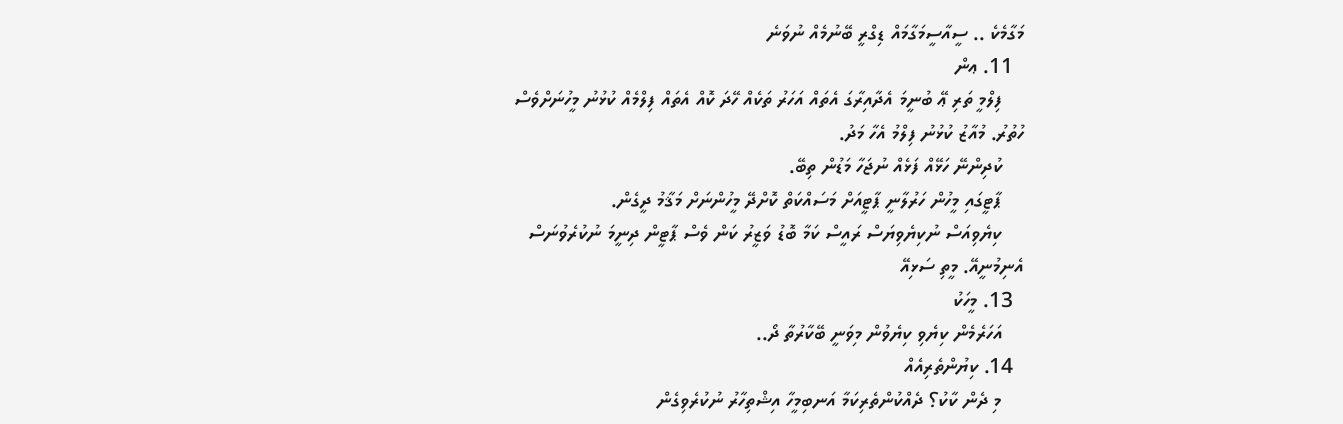މަގާމެކެ .. ސީއާސީމަގާމައް ޑިގްރީ ބޭނުމެއް ނުވަނެ
  11. ޢން
    ފިލްމީ ތަރި ޢޭ ބުނީމަ އެދާއިރާގަ އެތައް އަހަރު ތަކެއް ހޭދަ ކޮއް އެތައް ފިލްމެއް ކުޅުނު މީހުނަށްވެސް ހުތުރު. މުއާޒު ކުޅުނު ފިލްމު އެހާ މަދު.
    ކުދިންނޭ ހަޅޭއް ފަޅެއް ނުޖަހާ މަޑުން ތިބޭ.
    ޕާޓީގައި މީހުން ހަރުލާނީ ޕާޓީއަށް މަސައްކަތް ކޮށްދޭ މީހުންނަށް މަޤާމު ދީގެން.
    ކިޔެވިއަސް ނުކިޔެވިޔަސް ރައީސް ކަމާ ބޮޑު ވަޒީރު ކަން ވެސް ޕާޓީން ދިނީމަ ނުކުރެވުނަސް އެނިމުނީއޭ. މީތި ސަޅިއޭ
  13. މީހަކު
    އަހަރެމެން ކިޔެވި ކިޔެވުން މިވަނީ ބޭކާރުތާ ދޯ..
  14. ކިޔުންތެރިއެއް
    މި ދެން ކާކު؟ ދެއްކުންތެރިކަމާ އަނބިމީހާ އިޝްތިހާރު ނުކުރެވިގެން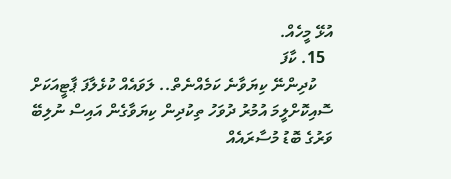އުޅޭ މީހެއް.
  15. ކާފަ
    ކުދިންނޭ ކިޔަވާނެ ކަމެއްނެތް.. ލަވައެއް ކުޅެލާފަ ޕާޓީއަކަށް ސޮއިކޮށްލީމަ އުމުރު ދުވަހު ތިކުދިން ކިޔަވާގެން އައިސް ނުލިބޭ ވަރުގެ ބޮޑު މުސާރައެއް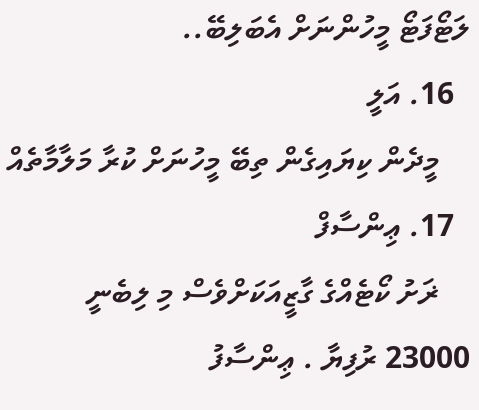ލަޓޯފަޓޯ މީހުންނަށް އެބަލިބޭ..
  16. އަލީ
    މީދެން ކިޔައިގެން ތިބޭ މީހުނަށް ކުރާ މަލާމާތެއް
  17. ޢިންސާފް
    ޜަށު ކޯޓެއްގެ ގާޒީއަކަށްވެސް މި ލިބެނީ 23000 ރުފިޔާ . ޢިންސާފު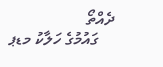ދެއްތޯ
    ގައުމުގެ ހަލާކު މޑޕ